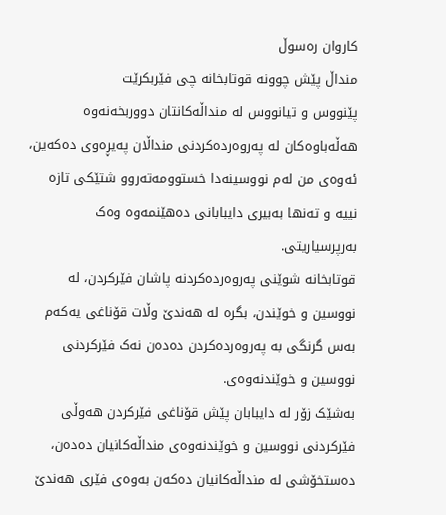کاروان رەسوڵ
منداڵ پێش چوونە قوتابخانە چی فێربکرێت
پێنووس و تیانووس لە منداڵەکانتان دووربخەنەوە
هەڵەباوەکان لە پەروەردەکردنی منداڵان پەیڕەوی دەکەین، ئەوەی من لەم نووسینەدا خستوومەتەروو شتێکی تازە نییە و تەنها بەبیری دایبابانی دەهێنمەوە وەک بەرپرسیاریتی.
قوتابخانە شوێنی پەروەردەکردنە پاشان فێرکردن، لە نووسین و خوێندن، بگرە لە هەندێ وڵات قۆناغی یەکەم بەس گرنگی بە پەروەردەکردن دەدەن نەک فێرکردنی نووسین و خوێندنەوەی.
بەشێک زۆر لە دایبابان پێش قۆناغی فێرکردن هەوڵی فێرکردنی نووسین و خوێندنەوەی منداڵەکانیان دەدەن، دەستخۆشی لە منداڵەکانیان دەکەن بەوەی فێری هەندێ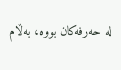لە حەرفەکان بووە، بەڵام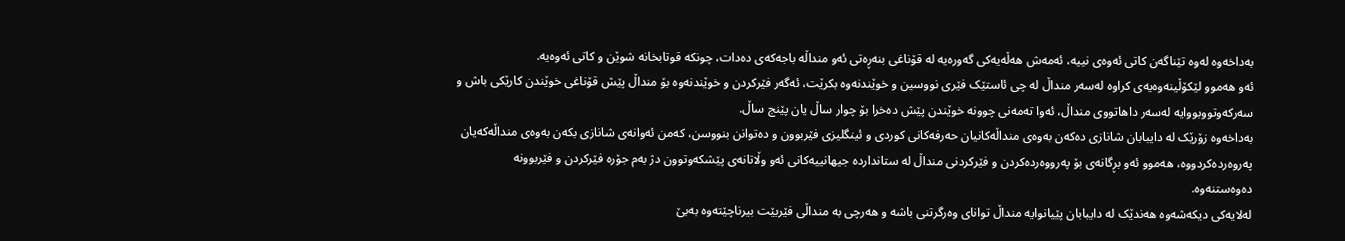بەداخەوە لەوە تێناگەن کاتی ئەوەی نییە، ئەمەش هەڵەیەکی گەورەیە لە قۆناغی بنەڕەتی ئەو منداڵە باجەکەی دەدات، چونکە قوتابخانە شوێن و کاتی ئەوەیە.
ئەو هەموو لێکۆڵینەوەیەی کراوە لەسەر منداڵ لە چی ئاستێک فێری نووسین و خوێندنەوە بکرێت، ئەگەر فێرکردن و خوێندنەوە بۆ منداڵ پێش قۆناغی خوێندن کارێکی باش و سەرکەوتووبووایە لەسەر داهاتووی منداڵ، ئەوا تەمەنی چوونە خوێندن پێش دەخرا بۆ چوار ساڵ یان پێنج ساڵ.
بەداخەوە زۆرێک لە دایبابان شانازی دەکەن بەوەی منداڵەکانیان حەرفەکانی کوردی و ئینگلیزی فێربوون و دەتوانن بنووسن، کەمن ئەوانەی شانازی بکەن بەوەی منداڵەکەیان پەروەردەکردووە، هەموو ئەو بڕگانەی بۆ پەرووەردەکردن و فێرکردنی منداڵ لە ستانداردە جیهانییەکانی ئەو وڵاتانەی پێشکەوتوون دژ بەم جۆرە فێرکردن و فێربوونە دەوەستنەوە.
لەلایەکی دیکەشەوە هەندێک لە دایبابان پێیانوایە منداڵ توانای وەرگرتنی باشە و هەرچی بە منداڵی فێربێت بیرناچێتەوە بەبێ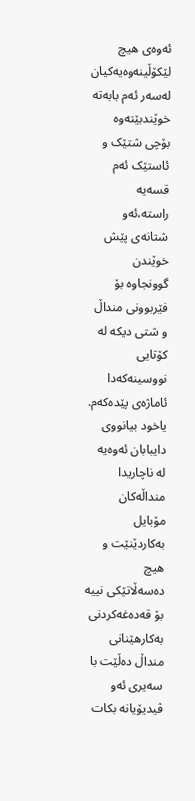ئەوەی هیچ لێکۆڵینەوەیەکیان لەسەر ئەم بابەتە خوێندبێتەوە بۆچی شتێک و ئاستێک ئەم قسەیە راستە،ئەو شتانەی پێش خوێندن گوونجاوە بۆ فێربوونی منداڵ و شتی دیکە لە کۆتایی نووسینەکەدا ئاماژەی پێدەکەم.
یاخود بیانووی دایبابان ئەوەیە لە ناچاریدا منداڵەکان مۆبایل بەکاردێنێت و هیچ دەسەڵاتێکی نییە بۆ قەدەغەکردنی بەکارهێنانی منداڵ دەڵێت با سەیری ئەو ڤیدیۆیانە بکات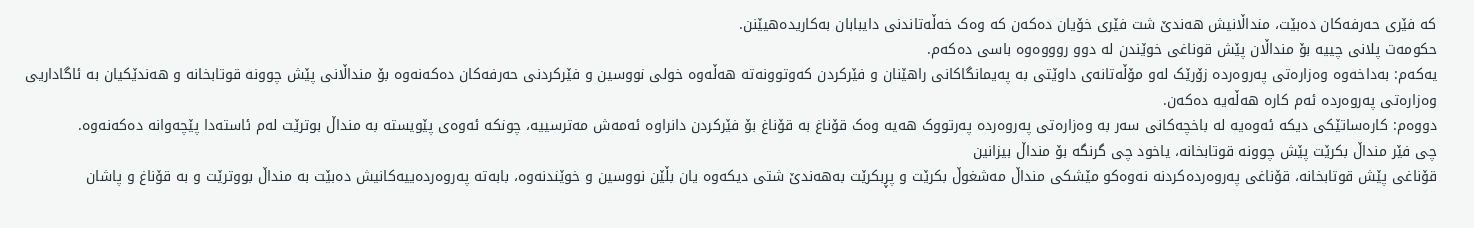کە فێری حەرفەکان دەبێت، منداڵانیش هەندێ شت فێری خۆیان دەکەن کە وەک خەڵەتاندنی دایبابان بەکاریدەهیێنن.
حکومەت پلانی چییە بۆ منداڵان پێش قوناغی خوێندن لە دوو روووەوە باسی دەکەم.
یەکەم: بەداخەوە وەزارەتی پەروەردە زۆرێک لەو مۆڵەتانەی داوێتی بە پەیمانگاکانی راهێنان و فێرکردن کەوتوونەتە هەڵەوە خولی نووسین و فێرکردنی حەرفەکان دەکەنەوە بۆ منداڵانی پێش چوونە قوتابخانە و هەندێکیان بە ئاگاداریی وەزارەتی پەروەردە ئەم کارە هەڵەیە دەکەن.
دووەم: کارەساتێکی دیکە ئەوەیە لە باخچەکانی سەر بە وەزارەتی پەروەردە پەرتووک هەیە وەک قۆناغ بە قۆناغ بۆ فێرکردن دانراوە ئەمەش مەترسییە، چونکە ئەوەی پێویستە بە منداڵ بوترێت لەم ئاستەدا پێچەوانە دەکەنەوە.
چی فێر منداڵ بکرێت پێش چوونە قوتابخانە، یاخود چی گرنگە بۆ منداڵ بیزانین
قۆناغی پێش قوتابخانە، قۆناغی پەروەردەکردنە نەوەکو مێشکی منداڵ مەشغوڵ بکرێت و پڕبکرێت بەهەندێ شتی دیکەوە یان بڵێن نووسین و خوێندنەوە، بابەتە پەروەردەییەکانیش دەبێت بە منداڵ بووترێت و بە قۆناغ و پاشان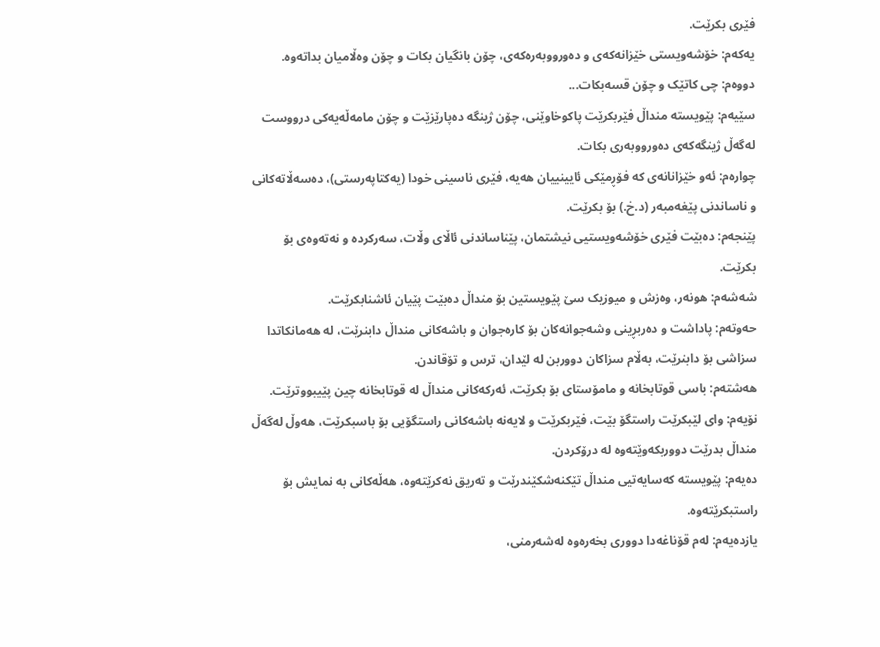فێری بکرێت.
یەکەم: خۆشەویستی خێزانەکەی و دەورووبەرەکەی، چۆن بانگیان بکات و چۆن وەڵامیان بداتەوە.
دووەم: چی کاتێک و چۆن قسەبکات...
سێیەم: پێویستە منداڵ فێربکرێت پاکوخاوێنی، چۆن ژینگە دەپارێزێت و چۆن مامەڵەیەکی درووست لەگەڵ ژینگەکەی دەورووبەری بکات.
چوارەم: ئەو خێزانانەی کە فۆڕمێکی ئایینییان هەیە، فێری ناسینی خودا (یەکتاپەرستی)، دەسەڵاتەکانی و ناساندنی پێغەمبەر (د.خ.) بۆ بکرێت.
پێنجەم: دەبێت فێری خۆشەویستیی نیشتمان، پێناساندنی ئاڵای وڵات، سەرکردە و نەتەوەی بۆ بکرێت.
شەشەم: هونەر، وەزش و میوزیک سێ پێویستین بۆ منداڵ دەبێت پێیان ئاشنابکرێت.
حەوتەم: پاداشت و دەربڕینی وشەجوانەکان بۆ کارەجوان و باشەکانی منداڵ دابنرێت، لە هەمانکاتدا سزاشی بۆ دابنرێت، بەڵام سزاکان دووربن لە لێدان، ترس و تۆقاندن.
هەشتەم: باسی قوتابخانە و مامۆستای بۆ بکرێت، ئەرکەکانی منداڵ لە قوتابخانە چین پێیبووترێت.
نۆیەم: وای لێبکرێت راستگۆ بێت، فێربکرێت و لایەنە باشەکانی راستگۆیی بۆ باسبکرێت، هەوڵ لەگەڵ منداڵ بدرێت دووربکەوێتەوە لە درۆکردن.
دەیەم: پێویستە کەسایەتیی منداڵ تێکنەشکێندرێت و تەریق نەکرێتەوە، هەڵەکانی بە نمایش بۆ راستبکرێتەوە.
یازدەیەم: لەم قۆناغەدا دووری بخەرەوە لەشەرمنی،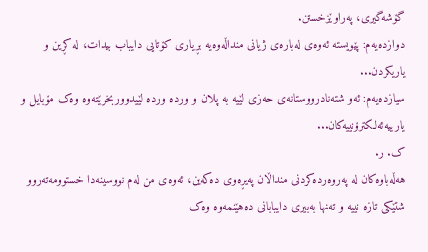گۆشەگیری، پەراوێزخستن.
دوازدەیەم: پێویستە ئەوەی لەبارەی ژیانی منداڵەوەیە بڕیاری کۆتایی دایباب بیدات، لە کڕین و یاریکردن...
سیازدەیەم: ئەو شتەنادرووستانەی حەزی لێیە بە پلان و وردە وردە لێیدووربخرێتەوە وەک مۆبایل و یارییەئەلکترۆنییەکان...
ک. ر.
هەڵەباوەکان لە پەروەردەکردنی منداڵان پەیڕەوی دەکەین، ئەوەی من لەم نووسینەدا خستوومەتەروو شتێکی تازە نییە و تەنها بەبیری دایبابانی دەهێنمەوە وەک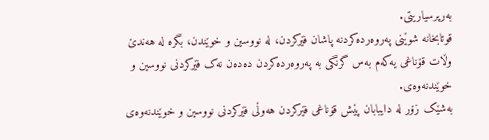بەرپرسیاریتی.
قوتابخانە شوێنی پەروەردەکردنە پاشان فێرکردن، لە نووسین و خوێندن، بگرە لە هەندێ وڵات قۆناغی یەکەم بەس گرنگی بە پەروەردەکردن دەدەن نەک فێرکردنی نووسین و خوێندنەوەی.
بەشێک زۆر لە دایبابان پێش قۆناغی فێرکردن هەوڵی فێرکردنی نووسین و خوێندنەوەی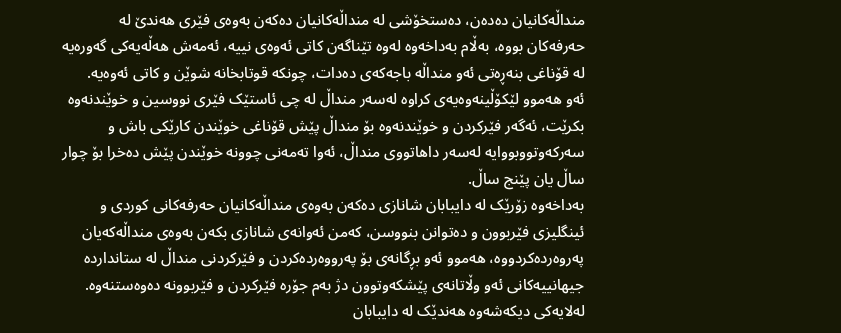منداڵەکانیان دەدەن، دەستخۆشی لە منداڵەکانیان دەکەن بەوەی فێری هەندێ لە حەرفەکان بووە، بەڵام بەداخەوە لەوە تێناگەن کاتی ئەوەی نییە، ئەمەش هەڵەیەکی گەورەیە لە قۆناغی بنەڕەتی ئەو منداڵە باجەکەی دەدات، چونکە قوتابخانە شوێن و کاتی ئەوەیە.
ئەو هەموو لێکۆڵینەوەیەی کراوە لەسەر منداڵ لە چی ئاستێک فێری نووسین و خوێندنەوە بکرێت، ئەگەر فێرکردن و خوێندنەوە بۆ منداڵ پێش قۆناغی خوێندن کارێکی باش و سەرکەوتووبووایە لەسەر داهاتووی منداڵ، ئەوا تەمەنی چوونە خوێندن پێش دەخرا بۆ چوار ساڵ یان پێنج ساڵ.
بەداخەوە زۆرێک لە دایبابان شانازی دەکەن بەوەی منداڵەکانیان حەرفەکانی کوردی و ئینگلیزی فێربوون و دەتوانن بنووسن، کەمن ئەوانەی شانازی بکەن بەوەی منداڵەکەیان پەروەردەکردووە، هەموو ئەو بڕگانەی بۆ پەرووەردەکردن و فێرکردنی منداڵ لە ستانداردە جیهانییەکانی ئەو وڵاتانەی پێشکەوتوون دژ بەم جۆرە فێرکردن و فێربوونە دەوەستنەوە.
لەلایەکی دیکەشەوە هەندێک لە دایبابان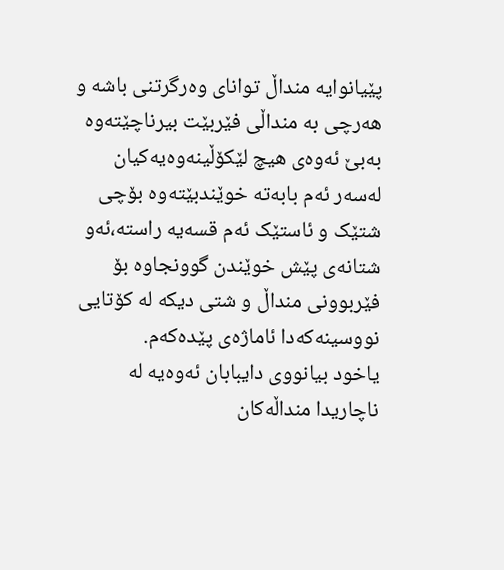پێیانوایە منداڵ توانای وەرگرتنی باشە و هەرچی بە منداڵی فێربێت بیرناچێتەوە بەبێ ئەوەی هیچ لێکۆڵینەوەیەکیان لەسەر ئەم بابەتە خوێندبێتەوە بۆچی شتێک و ئاستێک ئەم قسەیە راستە،ئەو شتانەی پێش خوێندن گوونجاوە بۆ فێربوونی منداڵ و شتی دیکە لە کۆتایی نووسینەکەدا ئاماژەی پێدەکەم.
یاخود بیانووی دایبابان ئەوەیە لە ناچاریدا منداڵەکان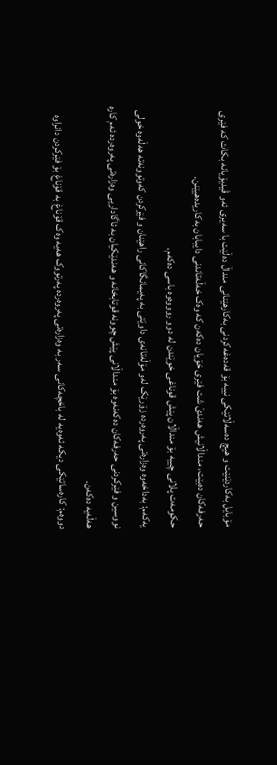مۆبایل بەکاردێنێت و هیچ دەسەڵاتێکی نییە بۆ قەدەغەکردنی بەکارهێنانی منداڵ دەڵێت با سەیری ئەو ڤیدیۆیانە بکات کە فێری حەرفەکان دەبێت، منداڵانیش هەندێ شت فێری خۆیان دەکەن کە وەک خەڵەتاندنی دایبابان بەکاریدەهیێنن.
حکومەت پلانی چییە بۆ منداڵان پێش قوناغی خوێندن لە دوو روووەوە باسی دەکەم.
یەکەم: بەداخەوە وەزارەتی پەروەردە زۆرێک لەو مۆڵەتانەی داوێتی بە پەیمانگاکانی راهێنان و فێرکردن کەوتوونەتە هەڵەوە خولی نووسین و فێرکردنی حەرفەکان دەکەنەوە بۆ منداڵانی پێش چوونە قوتابخانە و هەندێکیان بە ئاگاداریی وەزارەتی پەروەردە ئەم کارە هەڵەیە دەکەن.
دووەم: کارەساتێکی دیکە ئەوەیە لە باخچەکانی سەر بە وەزارەتی پەروەردە پەرتووک هەیە وەک قۆناغ بە قۆناغ بۆ فێرکردن دانراوە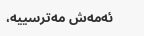ئەمەش مەترسییە،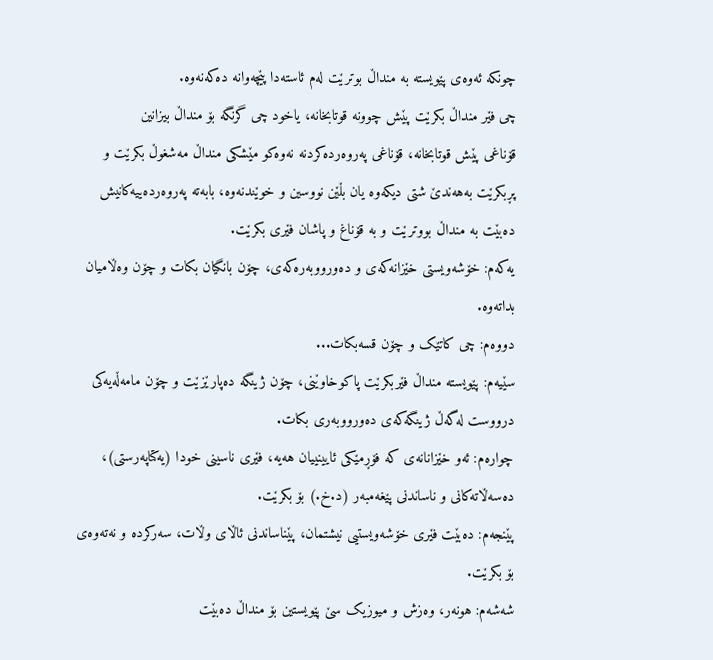چونکە ئەوەی پێویستە بە منداڵ بوترێت لەم ئاستەدا پێچەوانە دەکەنەوە.
چی فێر منداڵ بکرێت پێش چوونە قوتابخانە، یاخود چی گرنگە بۆ منداڵ بیزانین
قۆناغی پێش قوتابخانە، قۆناغی پەروەردەکردنە نەوەکو مێشکی منداڵ مەشغوڵ بکرێت و پڕبکرێت بەهەندێ شتی دیکەوە یان بڵێن نووسین و خوێندنەوە، بابەتە پەروەردەییەکانیش دەبێت بە منداڵ بووترێت و بە قۆناغ و پاشان فێری بکرێت.
یەکەم: خۆشەویستی خێزانەکەی و دەورووبەرەکەی، چۆن بانگیان بکات و چۆن وەڵامیان بداتەوە.
دووەم: چی کاتێک و چۆن قسەبکات...
سێیەم: پێویستە منداڵ فێربکرێت پاکوخاوێنی، چۆن ژینگە دەپارێزێت و چۆن مامەڵەیەکی درووست لەگەڵ ژینگەکەی دەورووبەری بکات.
چوارەم: ئەو خێزانانەی کە فۆڕمێکی ئایینییان هەیە، فێری ناسینی خودا (یەکتاپەرستی)، دەسەڵاتەکانی و ناساندنی پێغەمبەر (د.خ.) بۆ بکرێت.
پێنجەم: دەبێت فێری خۆشەویستیی نیشتمان، پێناساندنی ئاڵای وڵات، سەرکردە و نەتەوەی بۆ بکرێت.
شەشەم: هونەر، وەزش و میوزیک سێ پێویستین بۆ منداڵ دەبێت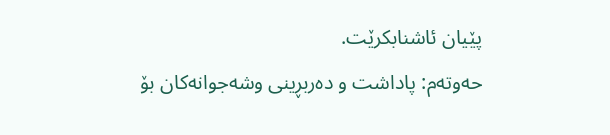پێیان ئاشنابکرێت.
حەوتەم: پاداشت و دەربڕینی وشەجوانەکان بۆ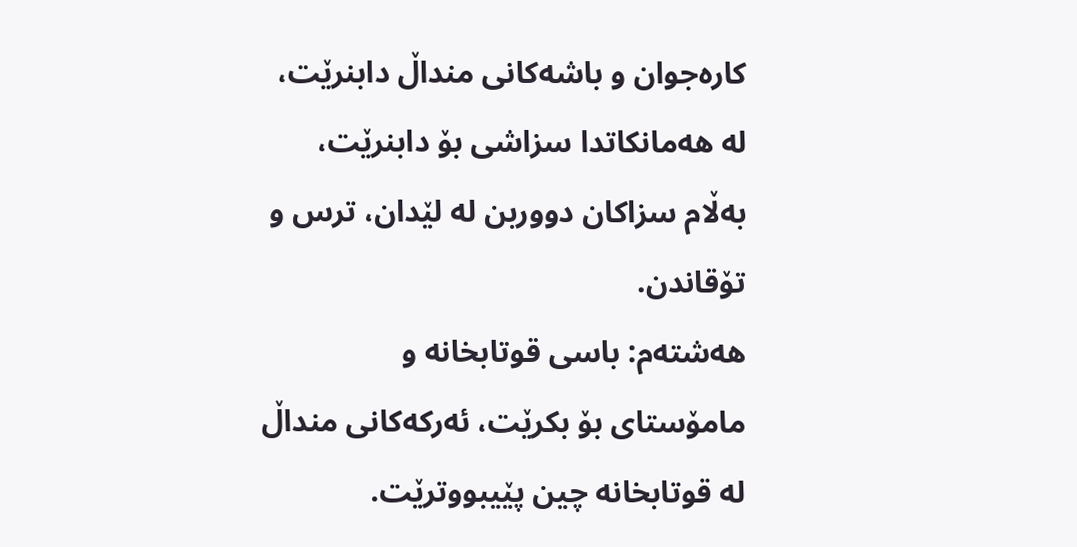کارەجوان و باشەکانی منداڵ دابنرێت، لە هەمانکاتدا سزاشی بۆ دابنرێت، بەڵام سزاکان دووربن لە لێدان، ترس و تۆقاندن.
هەشتەم: باسی قوتابخانە و مامۆستای بۆ بکرێت، ئەرکەکانی منداڵ لە قوتابخانە چین پێیبووترێت.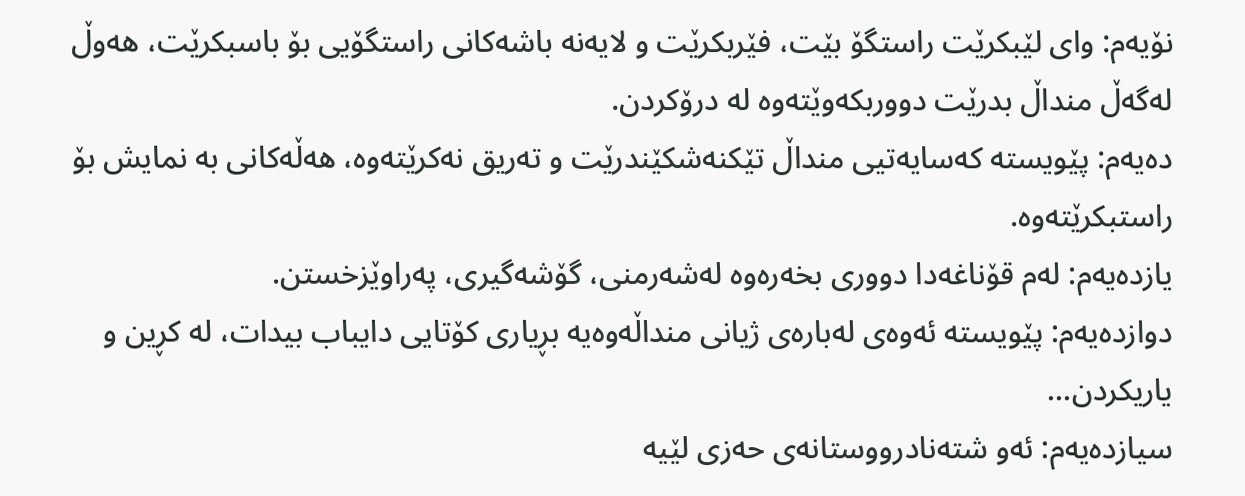نۆیەم: وای لێبکرێت راستگۆ بێت، فێربکرێت و لایەنە باشەکانی راستگۆیی بۆ باسبکرێت، هەوڵ لەگەڵ منداڵ بدرێت دووربکەوێتەوە لە درۆکردن.
دەیەم: پێویستە کەسایەتیی منداڵ تێکنەشکێندرێت و تەریق نەکرێتەوە، هەڵەکانی بە نمایش بۆ راستبکرێتەوە.
یازدەیەم: لەم قۆناغەدا دووری بخەرەوە لەشەرمنی، گۆشەگیری، پەراوێزخستن.
دوازدەیەم: پێویستە ئەوەی لەبارەی ژیانی منداڵەوەیە بڕیاری کۆتایی دایباب بیدات، لە کڕین و یاریکردن...
سیازدەیەم: ئەو شتەنادرووستانەی حەزی لێیە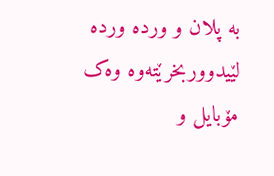بە پلان و وردە وردە لێیدووربخرێتەوە وەک مۆبایل و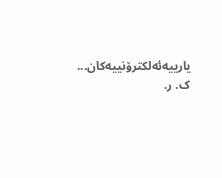یارییەئەلکترۆنییەکان...
ک. ر.